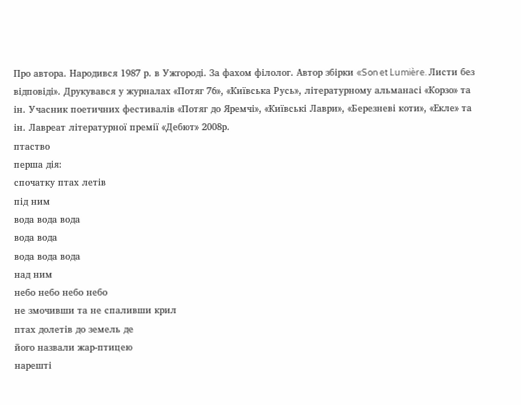Про автора. Народився 1987 р. в Ужгороді. За фахом філолог. Автор збірки «Son et Lumière. Листи без відповіді». Друкувався у журналах «Потяг 76», «Київська Русь», літературному альманасі «Корзо» та ін. Учасник поетичних фестивалів «Потяг до Яремчі», «Київські Лаври», «Березневі коти», «Екле» та ін. Лавреат літературної премії «Дебют» 2008р.
птаство
перша дія:
спочатку птах летів
під ним
вода вода вода
вода вода
вода вода вода
над ним
небо небо небо небо
не змочивши та не спаливши крил
птах долетів до земель де
його назвали жар-птицею
нарешті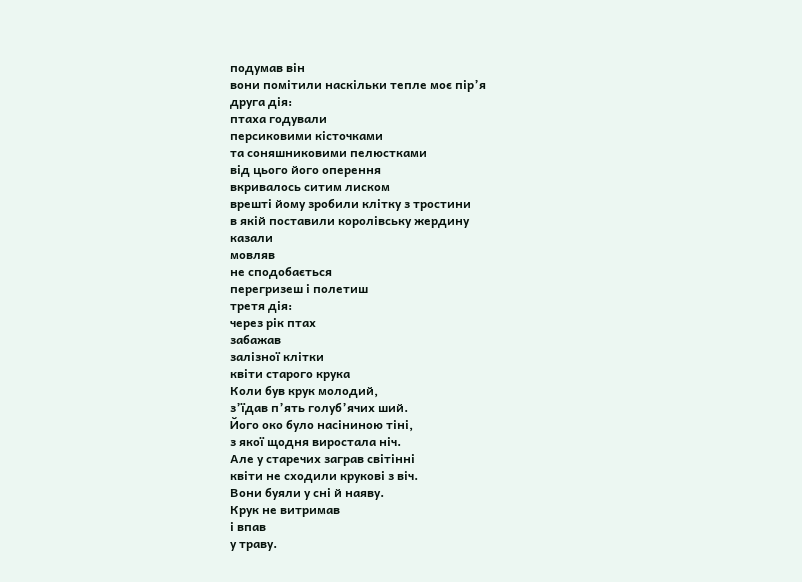подумав він
вони помітили наскільки тепле моє пір’я
друга дія:
птаха годували
персиковими кісточками
та соняшниковими пелюстками
від цього його оперення
вкривалось ситим лиском
врешті йому зробили клітку з тростини
в якій поставили королівську жердину
казали
мовляв
не сподобається
перегризеш і полетиш
третя дія:
через рік птах
забажав
залізної клітки
квіти старого крука
Коли був крук молодий,
з’їдав п’ять голуб’ячих ший.
Його око було насіниною тіні,
з якої щодня виростала ніч.
Але у старечих заграв світінні
квіти не сходили крукові з віч.
Вони буяли у сні й наяву.
Крук не витримав
і впав
у траву.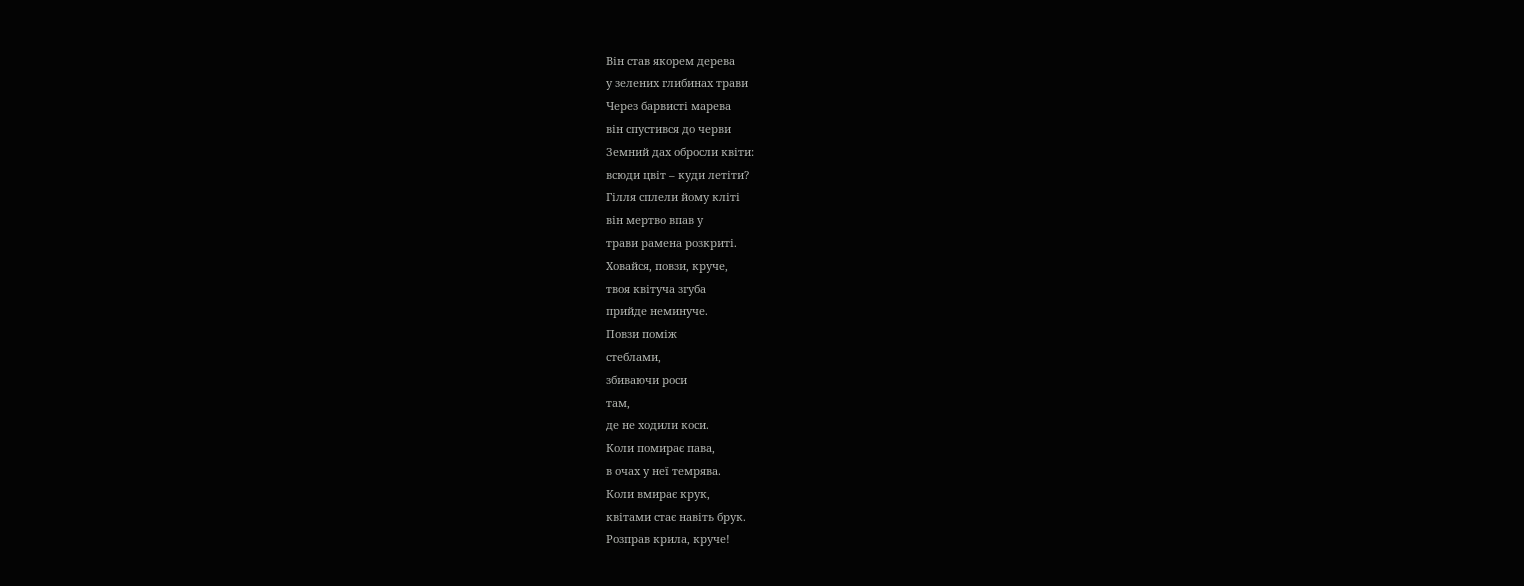Він став якорем дерева
у зелених глибинах трави
Через барвисті марева
він спустився до черви
Земний дах обросли квіти:
всюди цвіт – куди летіти?
Гілля сплели йому кліті
він мертво впав у
трави рамена розкриті.
Ховайся, повзи, круче,
твоя квітуча згуба
прийде неминуче.
Повзи поміж
стеблами,
збиваючи роси
там,
де не ходили коси.
Коли помирає пава,
в очах у неї темрява.
Коли вмирає крук,
квітами стає навіть брук.
Розправ крила, круче!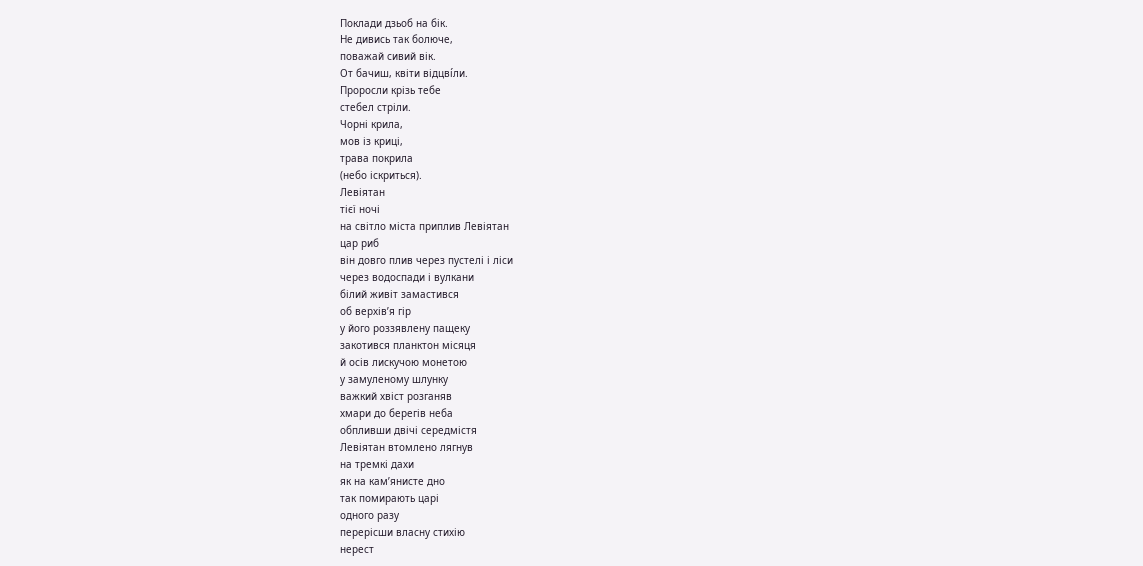Поклади дзьоб на бік.
Не дивись так болюче,
поважай сивий вік.
От бачиш, квіти відцвíли.
Проросли крізь тебе
стебел стріли.
Чорні крила,
мов із криці,
трава покрила
(небо іскриться).
Левіятан
тієї ночі
на світло міста приплив Левіятан
цар риб
він довго плив через пустелі і ліси
через водоспади і вулкани
білий живіт замастився
об верхів’я гір
у його роззявлену пащеку
закотився планктон місяця
й осів лискучою монетою
у замуленому шлунку
важкий хвіст розганяв
хмари до берегів неба
обпливши двічі середмістя
Левіятан втомлено лягнув
на тремкі дахи
як на кам’янисте дно
так помирають царі
одного разу
перерісши власну стихію
нерест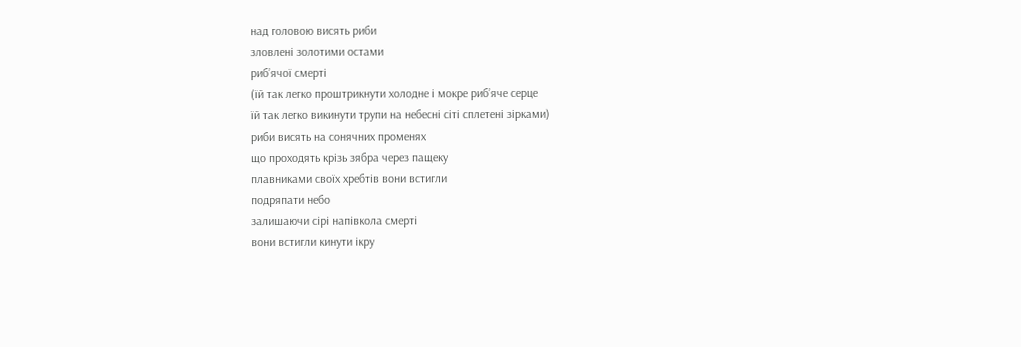над головою висять риби
зловлені золотими остами
риб’ячої смерті
(їй так легко проштрикнути холодне і мокре риб’яче серце
їй так легко викинути трупи на небесні сіті сплетені зірками)
риби висять на сонячних променях
що проходять крізь зябра через пащеку
плавниками своїх хребтів вони встигли
подряпати небо
залишаючи сірі напівкола смерті
вони встигли кинути ікру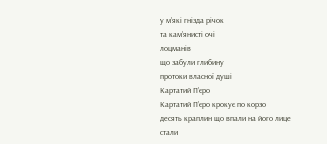у м’які гнізда річок
та кам’янисті очі
лоцманів
що забули глибину
протоки власної душі
Картатий П’єро
Картатий П’єро крокує по корзо
десять краплин що впали на його лице
стали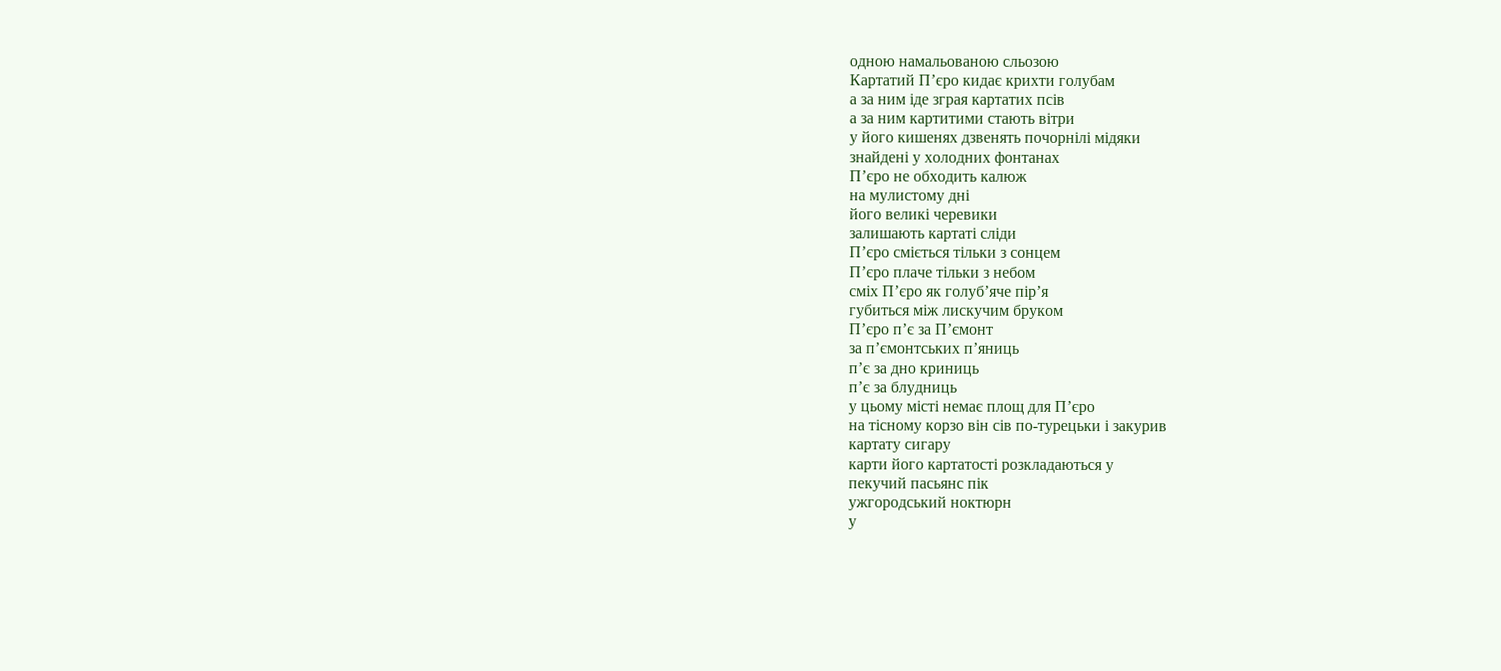одною намальованою сльозою
Картатий П’єро кидає крихти голубам
а за ним іде зграя картатих псів
а за ним картитими стають вітри
у його кишенях дзвенять почорнілі мідяки
знайдені у холодних фонтанах
П’єро не обходить калюж
на мулистому дні
його великі черевики
залишають картаті сліди
П’єро сміється тільки з сонцем
П’єро плаче тільки з небом
сміх П’єро як голуб’яче пір’я
губиться між лискучим бруком
П’єро п’є за П’ємонт
за п’ємонтських п’яниць
п’є за дно криниць
п’є за блудниць
у цьому місті немає площ для П’єро
на тісному корзо він сів по-турецьки і закурив
картату сигару
карти його картатості розкладаються у
пекучий пасьянс пік
ужгородський ноктюрн
у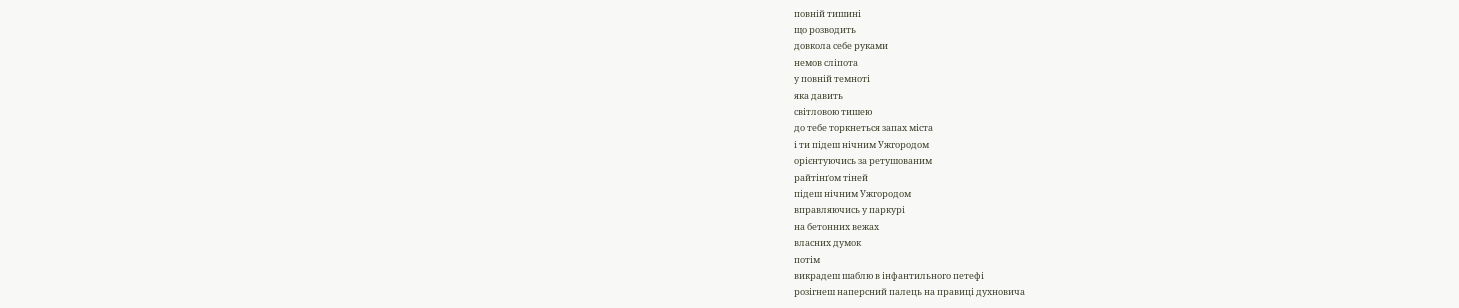повній тишині
що розводить
довкола себе руками
немов сліпота
у повній темноті
яка давить
світловою тишею
до тебе торкнеться запах міста
і ти підеш нічним Ужгородом
орієнтуючись за ретушованим
райтінґом тіней
підеш нічним Ужгородом
вправляючись у паркурі
на бетонних вежах
власних думок
потім
викрадеш шаблю в інфантильного петефі
розігнеш наперсний палець на правиці духновича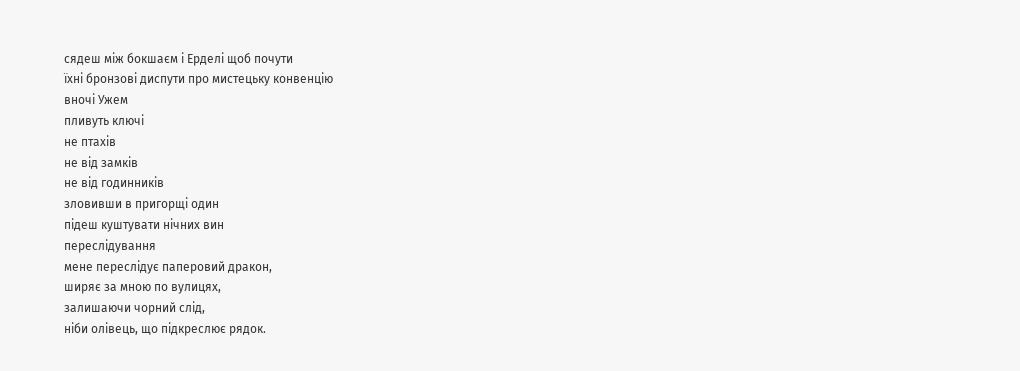сядеш між бокшаєм і Ерделі щоб почути
їхні бронзові диспути про мистецьку конвенцію
вночі Ужем
пливуть ключі
не птахів
не від замків
не від годинників
зловивши в пригорщі один
підеш куштувати нічних вин
переслідування
мене переслідує паперовий дракон,
ширяє за мною по вулицях,
залишаючи чорний слід,
ніби олівець, що підкреслює рядок.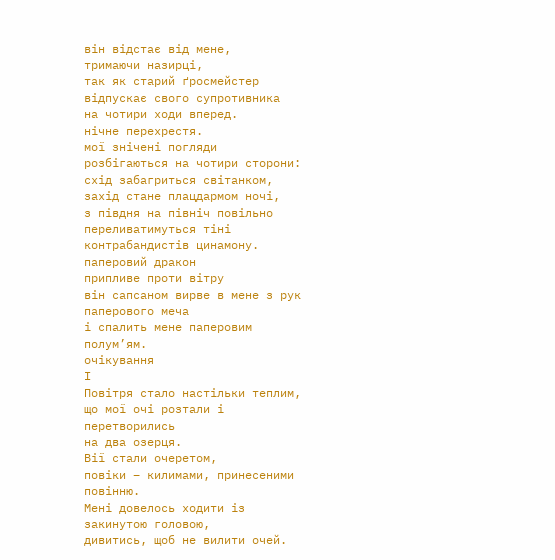він відстає від мене,
тримаючи назирці,
так як старий ґросмейстер
відпускає свого супротивника
на чотири ходи вперед.
нічне перехрестя.
мої знічені погляди
розбігаються на чотири сторони:
схід забагриться світанком,
захід стане плацдармом ночі,
з півдня на північ повільно
переливатимуться тіні
контрабандистів цинамону.
паперовий дракон
припливе проти вітру
він сапсаном вирве в мене з рук
паперового меча
і спалить мене паперовим
полум’ям.
очікування
І
Повітря стало настільки теплим,
що мої очі розтали і перетворились
на два озерця.
Вії стали очеретом,
повіки – килимами, принесеними повінню.
Мені довелось ходити із закинутою головою,
дивитись, щоб не вилити очей.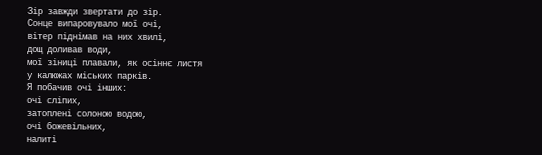Зір завжди звертати до зір.
Сонце випаровувало мої очі,
вітер піднімав на них хвилі,
дощ доливав води,
мої зіниці плавали, як осіннє листя
у калюжах міських парків.
Я побачив очі інших:
очі сліпих,
затоплені солоною водою,
очі божевільних,
налиті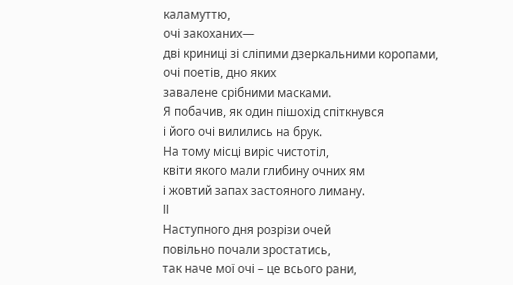каламуттю,
очі закоханих—
дві криниці зі сліпими дзеркальними коропами,
очі поетів, дно яких
завалене срібними масками.
Я побачив, як один пішохід спіткнувся
і його очі вилились на брук.
На тому місці виріс чистотіл,
квіти якого мали глибину очних ям
і жовтий запах застояного лиману.
ІІ
Наступного дня розрізи очей
повільно почали зростатись,
так наче мої очі – це всього рани,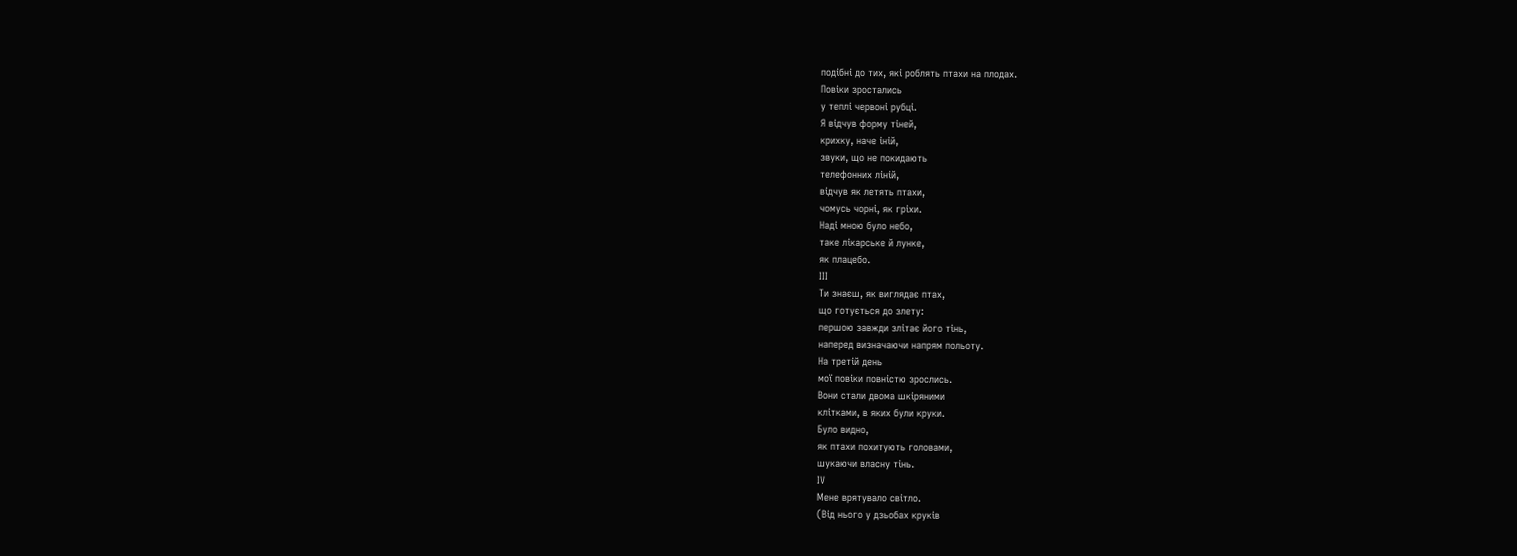подібні до тих, які роблять птахи на плодах.
Повіки зростались
у теплі червоні рубці.
Я відчув форму тіней,
крихку, наче іній,
звуки, що не покидають
телефонних ліній,
відчув як летять птахи,
чомусь чорні, як гріхи.
Наді мною було небо,
таке лікарське й лунке,
як плацебо.
ІІІ
Ти знаєш, як виглядає птах,
що готується до злету:
першою завжди злітає його тінь,
наперед визначаючи напрям польоту.
На третій день
мої повіки повністю зрослись.
Вони стали двома шкіряними
клітками, в яких були круки.
Було видно,
як птахи похитують головами,
шукаючи власну тінь.
ІV
Мене врятувало світло.
(Від нього у дзьобах круків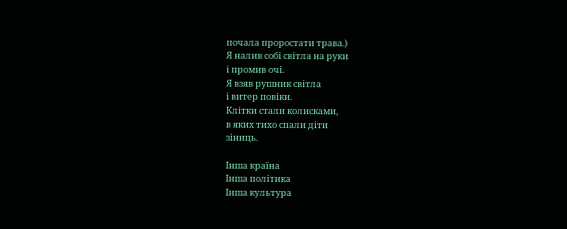почала проростати трава.)
Я налив собі світла на руки
і промив очі.
Я взяв рушник світла
і витер повіки.
Клітки стали колисками,
в яких тихо спали діти
зіниць.

Інша країна
Інша політика
Iнша культура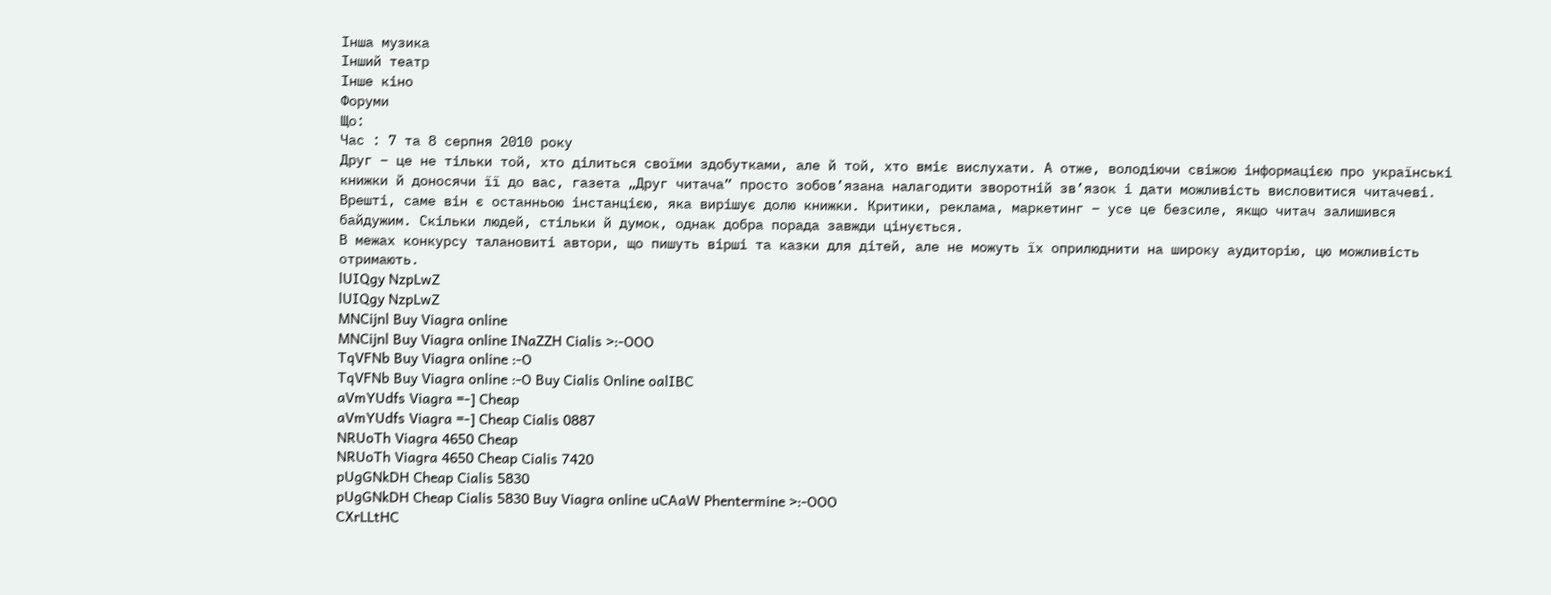Інша музика
Інший театр
Інше кіно
Форуми
Що:
Час : 7 та 8 серпня 2010 року
Друг – це не тільки той, хто ділиться своїми здобутками, але й той, хто вміє вислухати. А отже, володіючи свіжою інформацією про українські книжки й доносячи її до вас, газета „Друг читача” просто зобов’язана налагодити зворотній зв’язок і дати можливість висловитися читачеві. Врешті, саме він є останньою інстанцією, яка вирішує долю книжки. Критики, реклама, маркетинг – усе це безсиле, якщо читач залишився байдужим. Скільки людей, стільки й думок, однак добра порада завжди цінується.
В межах конкурсу талановиті автори, що пишуть вірші та казки для дітей, але не можуть їх оприлюднити на широку аудиторію, цю можливість отримають.
lUIQgy NzpLwZ
lUIQgy NzpLwZ
MNCijnl Buy Viagra online
MNCijnl Buy Viagra online INaZZH Cialis >:-OOO
TqVFNb Buy Viagra online :-O
TqVFNb Buy Viagra online :-O Buy Cialis Online oalIBC
aVmYUdfs Viagra =-] Cheap
aVmYUdfs Viagra =-] Cheap Cialis 0887
NRUoTh Viagra 4650 Cheap
NRUoTh Viagra 4650 Cheap Cialis 7420
pUgGNkDH Cheap Cialis 5830
pUgGNkDH Cheap Cialis 5830 Buy Viagra online uCAaW Phentermine >:-OOO
CXrLLtHC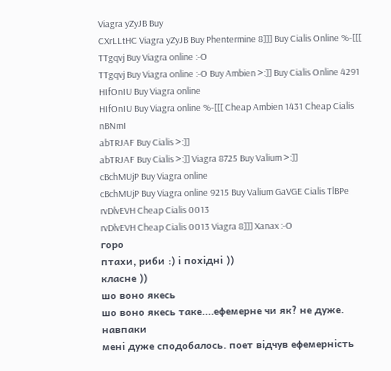Viagra yZyJB Buy
CXrLLtHC Viagra yZyJB Buy Phentermine 8]]] Buy Cialis Online %-[[[
TTgqvj Buy Viagra online :-O
TTgqvj Buy Viagra online :-O Buy Ambien >:]] Buy Cialis Online 4291
HIfOnIU Buy Viagra online
HIfOnIU Buy Viagra online %-[[[ Cheap Ambien 1431 Cheap Cialis nBNmI
abTRJAF Buy Cialis >:]]
abTRJAF Buy Cialis >:]] Viagra 8725 Buy Valium >:]]
cBchMUjP Buy Viagra online
cBchMUjP Buy Viagra online 9215 Buy Valium GaVGE Cialis TlBPe
rvDlvEVH Cheap Cialis 0013
rvDlvEVH Cheap Cialis 0013 Viagra 8]]] Xanax :-O
горо
птахи, риби :) і похідні ))
класне ))
шо воно якесь
шо воно якесь таке....ефемерне чи як? не дуже.
навпаки
мені дуже сподобалось. поет відчув ефемерність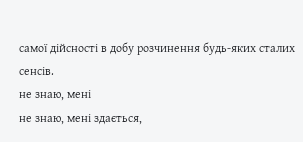самої дійсності в добу розчинення будь-яких сталих сенсів.
не знаю, мені
не знаю, мені здається,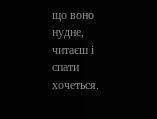що воно нудне, читаєш і спати хочеться.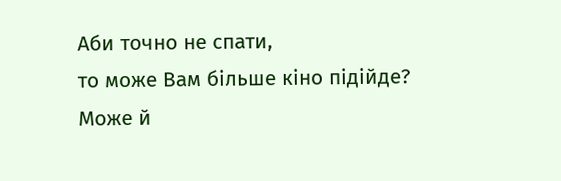Аби точно не спати,
то може Вам більше кіно підійде?
Може й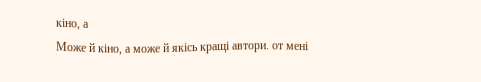кіно, а
Може й кіно, а може й якісь кращі автори. от мені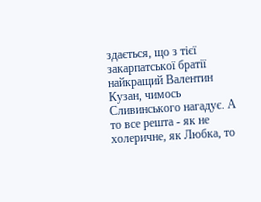здається, що з тієї закарпатської братії найкращий Валентин Кузан, чимось Сливинського нагадує. А то все решта - як не холеричне, як Любка, то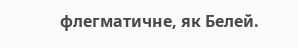флегматичне, як Белей.